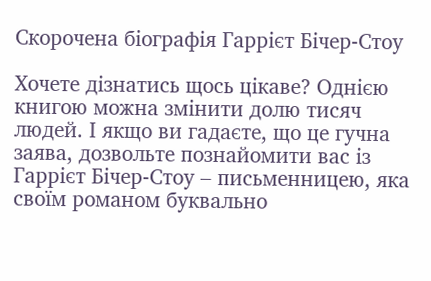Скорочена біографія Гаррієт Бічер-Стоу

Хочете дізнатись щось цікаве? Однією книгою можна змінити долю тисяч людей. І якщо ви гадаєте, що це гучна заява, дозвольте познайомити вас із Гаррієт Бічер-Стоу – письменницею, яка своїм романом буквально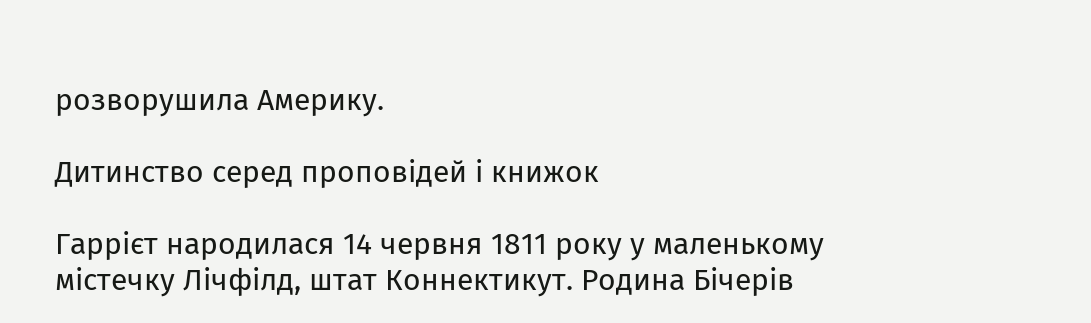розворушила Америку.

Дитинство серед проповідей і книжок

Гаррієт народилася 14 червня 1811 року у маленькому містечку Лічфілд, штат Коннектикут. Родина Бічерів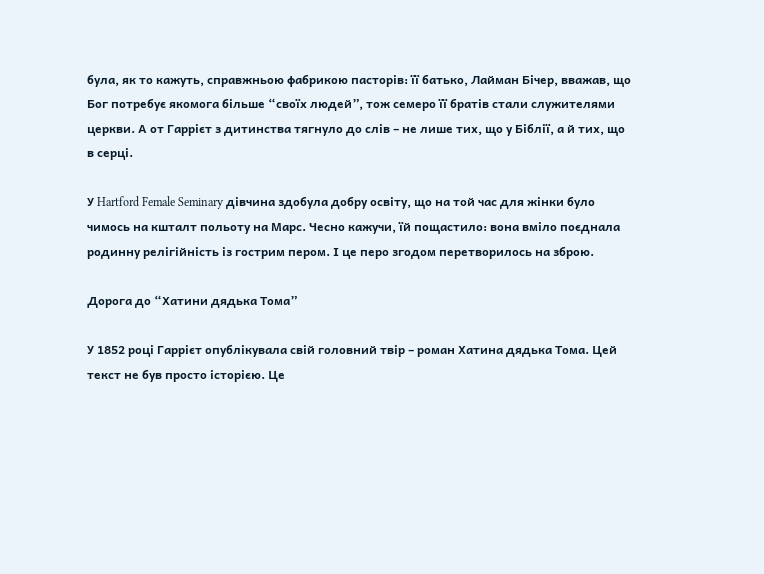була, як то кажуть, справжньою фабрикою пасторів: її батько, Лайман Бічер, вважав, що Бог потребує якомога більше “своїх людей”, тож семеро її братів стали служителями церкви. А от Гаррієт з дитинства тягнуло до слів – не лише тих, що у Біблії, а й тих, що в серці.

У Hartford Female Seminary дівчина здобула добру освіту, що на той час для жінки було чимось на кшталт польоту на Марс. Чесно кажучи, їй пощастило: вона вміло поєднала родинну релігійність із гострим пером. І це перо згодом перетворилось на зброю.

Дорога до “Хатини дядька Тома”

У 1852 році Гаррієт опублікувала свій головний твір – роман Хатина дядька Тома. Цей текст не був просто історією. Це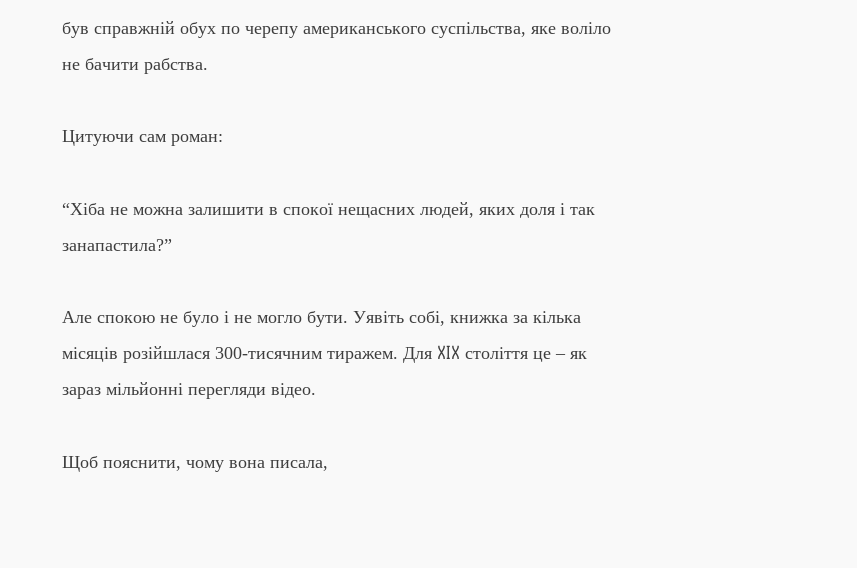був справжній обух по черепу американського суспільства, яке воліло не бачити рабства.

Цитуючи сам роман:

“Хіба не можна залишити в спокої нещасних людей, яких доля і так занапастила?”

Але спокою не було і не могло бути. Уявіть собі, книжка за кілька місяців розійшлася 300-тисячним тиражем. Для XIX століття це – як зараз мільйонні перегляди відео.

Щоб пояснити, чому вона писала,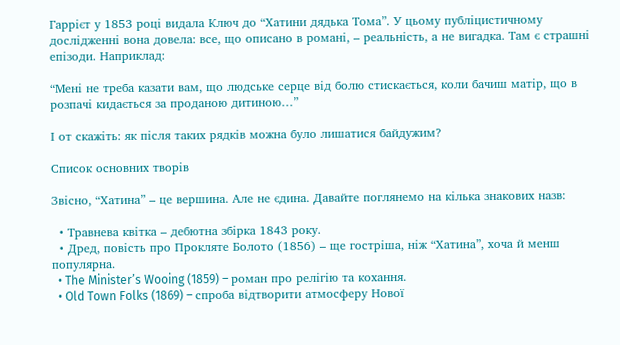Гаррієт у 1853 році видала Ключ до “Хатини дядька Тома”. У цьому публіцистичному дослідженні вона довела: все, що описано в романі, – реальність, а не вигадка. Там є страшні епізоди. Наприклад:

“Мені не треба казати вам, що людське серце від болю стискається, коли бачиш матір, що в розпачі кидається за проданою дитиною…”

І от скажіть: як після таких рядків можна було лишатися байдужим?

Список основних творів

Звісно, “Хатина” – це вершина. Але не єдина. Давайте поглянемо на кілька знакових назв:

  • Травнева квітка – дебютна збірка 1843 року.
  • Дред, повість про Прокляте Болото (1856) – ще гостріша, ніж “Хатина”, хоча й менш популярна.
  • The Minister’s Wooing (1859) – роман про релігію та кохання.
  • Old Town Folks (1869) – спроба відтворити атмосферу Нової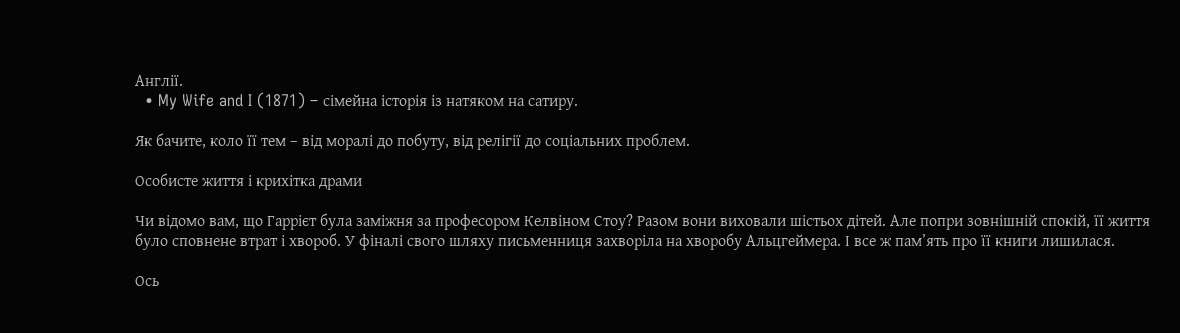Англії.
  • My Wife and I (1871) – сімейна історія із натяком на сатиру.

Як бачите, коло її тем – від моралі до побуту, від релігії до соціальних проблем.

Особисте життя і крихітка драми

Чи відомо вам, що Гаррієт була заміжня за професором Келвіном Стоу? Разом вони виховали шістьох дітей. Але попри зовнішній спокій, її життя було сповнене втрат і хвороб. У фіналі свого шляху письменниця захворіла на хворобу Альцгеймера. І все ж пам’ять про її книги лишилася.

Ось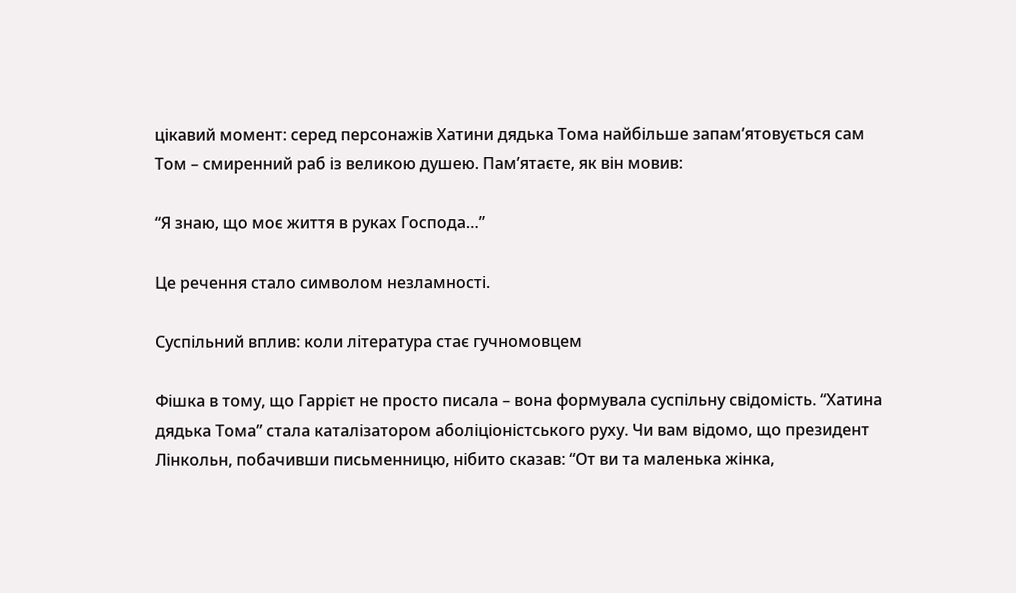цікавий момент: серед персонажів Хатини дядька Тома найбільше запам’ятовується сам Том – смиренний раб із великою душею. Пам’ятаєте, як він мовив:

“Я знаю, що моє життя в руках Господа…”

Це речення стало символом незламності.

Суспільний вплив: коли література стає гучномовцем

Фішка в тому, що Гаррієт не просто писала – вона формувала суспільну свідомість. “Хатина дядька Тома” стала каталізатором аболіціоністського руху. Чи вам відомо, що президент Лінкольн, побачивши письменницю, нібито сказав: “От ви та маленька жінка,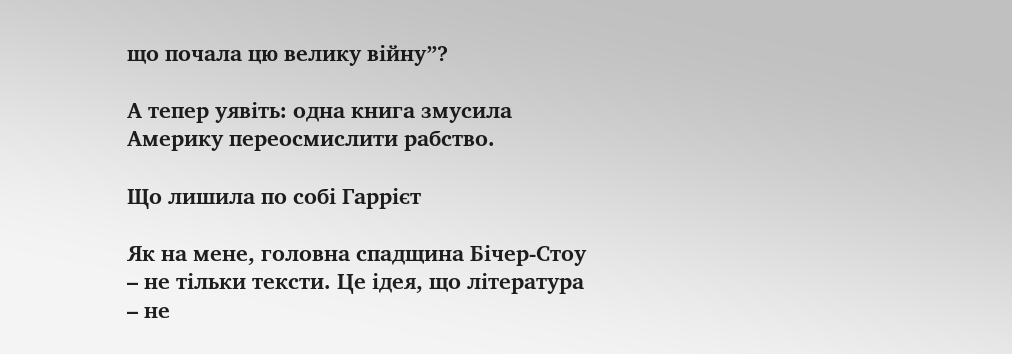що почала цю велику війну”?

А тепер уявіть: одна книга змусила Америку переосмислити рабство.

Що лишила по собі Гаррієт

Як на мене, головна спадщина Бічер-Стоу – не тільки тексти. Це ідея, що література – не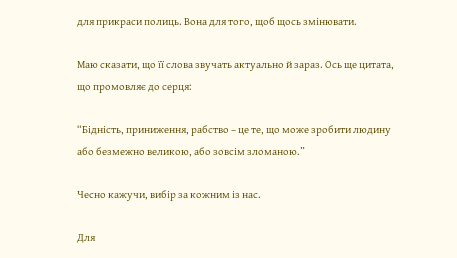для прикраси полиць. Вона для того, щоб щось змінювати.

Маю сказати, що її слова звучать актуально й зараз. Ось ще цитата, що промовляє до серця:

“Бідність, приниження, рабство – це те, що може зробити людину або безмежно великою, або зовсім зломаною.”

Чесно кажучи, вибір за кожним із нас.

Для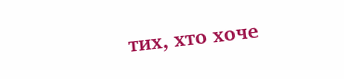тих, хто хоче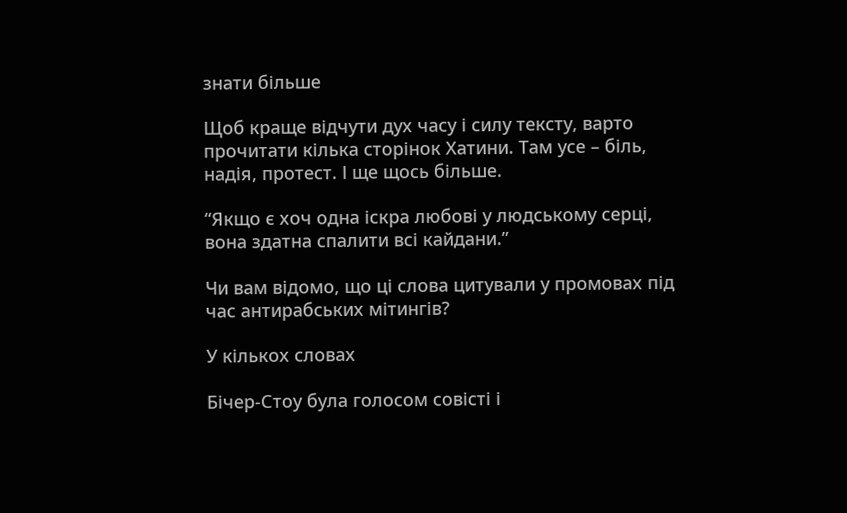знати більше

Щоб краще відчути дух часу і силу тексту, варто прочитати кілька сторінок Хатини. Там усе – біль, надія, протест. І ще щось більше.

“Якщо є хоч одна іскра любові у людському серці, вона здатна спалити всі кайдани.”

Чи вам відомо, що ці слова цитували у промовах під час антирабських мітингів?

У кількох словах

Бічер-Стоу була голосом совісті і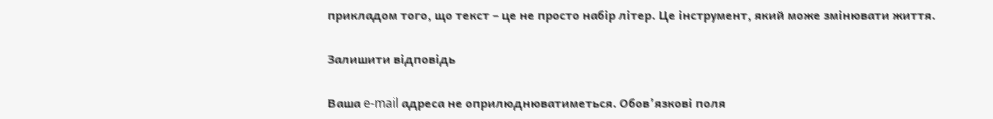прикладом того, що текст – це не просто набір літер. Це інструмент, який може змінювати життя.

Залишити відповідь

Ваша e-mail адреса не оприлюднюватиметься. Обов’язкові поля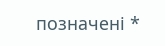позначені *